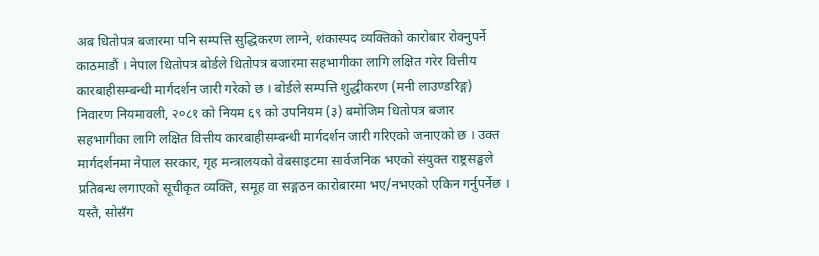अब धितोपत्र बजारमा पनि सम्पत्ति सुद्धिकरण लाग्ने, शंकास्पद व्यक्तिको कारोबार रोक्नुपर्ने
काठमाडौं । नेपाल धितोपत्र बोर्डले धितोपत्र बजारमा सहभागीका लागि लक्षित गरेर वित्तीय कारबाहीसम्बन्धी मार्गदर्शन जारी गरेको छ । बोर्डले सम्पत्ति शुद्धीकरण (मनी लाउण्डरिङ्ग) निवारण नियमावली, २०८१ को नियम ६९ को उपनियम (३) बमोजिम धितोपत्र बजार सहभागीका लागि लक्षित वित्तीय कारबाहीसम्बन्धी मार्गदर्शन जारी गरिएको जनाएको छ । उक्त मार्गदर्शनमा नेपाल सरकार, गृह मन्त्रालयको वेबसाइटमा सार्वजनिक भएको संयुक्त राष्ट्रसङ्घले प्रतिबन्ध लगाएको सूचीकृत व्यक्ति, समूह वा सङ्गठन कारोबारमा भए/नभएको एकिन गर्नुपर्नेछ । यस्तै, सोसँग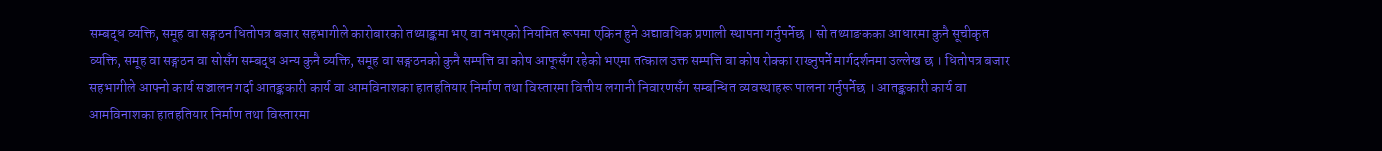सम्बद्ध व्यक्ति, समूह वा सङ्गठन धितोपत्र बजार सहभागीले कारोबारको तथ्याङ्कमा भए वा नभएको नियमित रूपमा एकिन हुने अद्यावधिक प्रणाली स्थापना गर्नुपर्नेछ । सो तथ्याङकका आधारमा कुनै सूचीकृत व्यक्ति, समूह वा सङ्गठन वा सोसँग सम्बद्ध अन्य कुनै व्यक्ति, समूह वा सङ्गठनको कुनै सम्पत्ति वा कोष आफूसँग रहेको भएमा तत्काल उक्त सम्पत्ति वा कोष रोक्का राख्नुपर्ने मार्गदर्शनमा उल्लेख छ । धितोपत्र बजार सहभागीले आफ्नो कार्य सञ्चालन गर्दा आतङ्ककारी कार्य वा आमविनाशका हातहतियार निर्माण तथा विस्तारमा वित्तीय लगानी निवारणसँग सम्बन्धित व्यवस्थाहरू पालना गर्नुपर्नेछ । आतङ्ककारी कार्य वा आमविनाशका हातहतियार निर्माण तथा विस्तारमा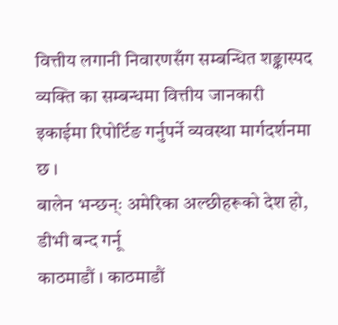वित्तीय लगानी निवारणसँग सम्बन्धित शङ्कास्पद व्यक्ति का सम्बन्धमा वित्तीय जानकारी इकाईमा रिपोर्टिङ गर्नुपर्ने व्यवस्था मार्गदर्शनमा छ ।
बालेन भन्छन्ः अमेरिका अल्छीहरूको देश हो, डीभी बन्द गर्नू
काठमाडौं । काठमाडौं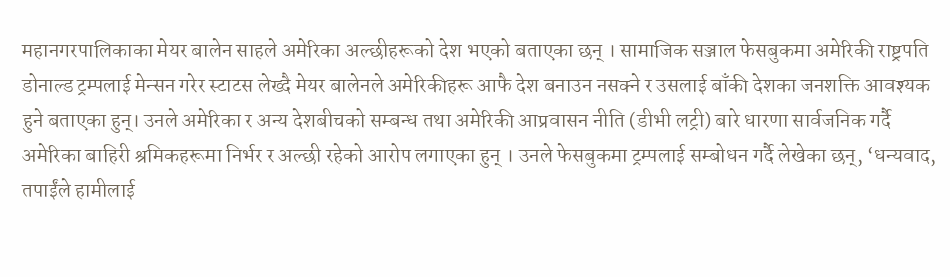महानगरपालिकाका मेयर बालेन साहले अमेरिका अल्छीहरूको देश भएको बताएका छन् । सामाजिक सञ्जाल फेसबुकमा अमेरिकी राष्ट्रपति डोनाल्ड ट्रम्पलाई मेन्सन गरेर स्टाटस लेख्दै मेयर बालेनले अमेरिकीहरू आफै देश बनाउन नसक्ने र उसलाई बाँकी देशका जनशक्ति आवश्यक हुने बताएका हुन्। उनले अमेरिका र अन्य देशबीचको सम्बन्ध तथा अमेरिकी आप्रवासन नीति (डीभी लट्री) बारे धारणा सार्वजनिक गर्दै अमेरिका बाहिरी श्रमिकहरूमा निर्भर र अल्छी रहेको आरोप लगाएका हुन् । उनले फेसबुकमा ट्रम्पलाई सम्बोधन गर्दै लेखेका छन्, ‘धन्यवाद, तपाईंले हामीलाई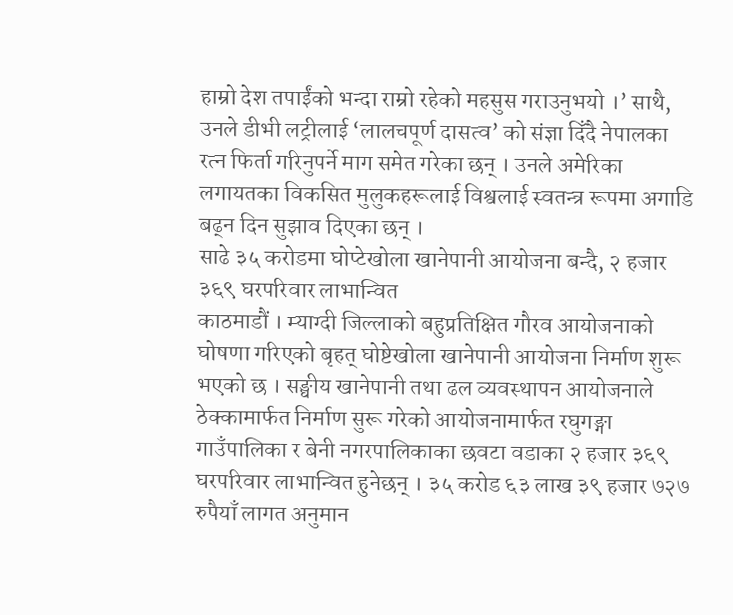हाम्रो देश तपाईंको भन्दा राम्रो रहेको महसुस गराउनुभयो ।’ साथै, उनले डीभी लट्रीलाई ‘लालचपूर्ण दासत्व’ को संज्ञा दिँदै नेपालका रत्न फिर्ता गरिनुपर्ने माग समेत गरेका छन् । उनले अमेरिका लगायतका विकसित मुलुकहरूलाई विश्वलाई स्वतन्त्र रूपमा अगाडि बढ्न दिन सुझाव दिएका छन् ।
साढे ३५ करोडमा घोप्टेखोला खानेपानी आयोजना बन्दै, २ हजार ३६९ घरपरिवार लाभान्वित
काठमाडौं । म्याग्दी जिल्लाको बहुप्रतिक्षित गौरव आयोजनाको घोषणा गरिएको बृहत् घोष्टेखोला खानेपानी आयोजना निर्माण शुरू भएको छ । सङ्घीय खानेपानी तथा ढल व्यवस्थापन आयोजनाले ठेक्कामार्फत निर्माण सुरू गरेको आयोजनामार्फत रघुगङ्गा गाउँपालिका र बेनी नगरपालिकाका छवटा वडाका २ हजार ३६९ घरपरिवार लाभान्वित हुनेछन् । ३५ करोड ६३ लाख ३९ हजार ७२७ रुपैयाँ लागत अनुमान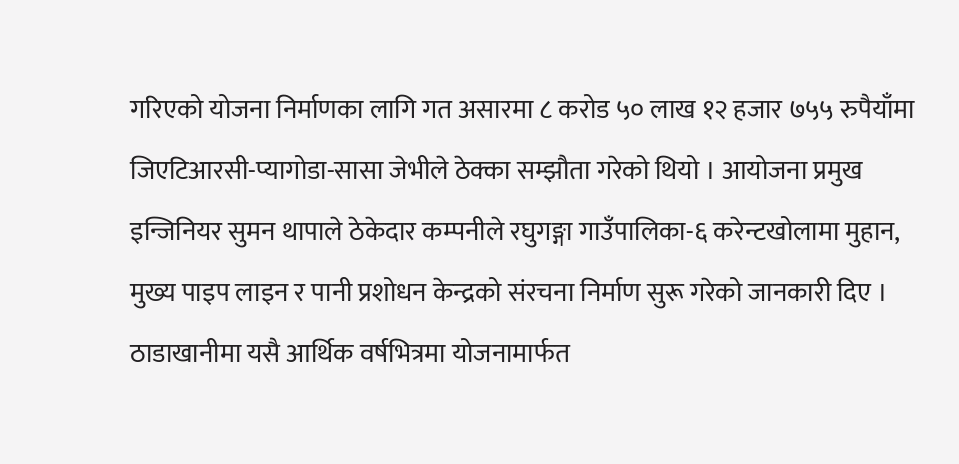गरिएको योजना निर्माणका लागि गत असारमा ८ करोड ५० लाख १२ हजार ७५५ रुपैयाँमा जिएटिआरसी-प्यागोडा-सासा जेभीले ठेक्का सम्झौता गरेको थियो । आयोजना प्रमुख इन्जिनियर सुमन थापाले ठेकेदार कम्पनीले रघुगङ्गा गाउँपालिका-६ करेन्टखोलामा मुहान, मुख्य पाइप लाइन र पानी प्रशोधन केन्द्रको संरचना निर्माण सुरू गरेको जानकारी दिए । ठाडाखानीमा यसै आर्थिक वर्षभित्रमा योजनामार्फत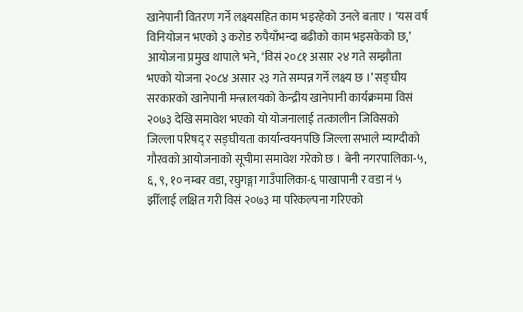खानेपानी वितरण गर्ने लक्ष्यसहित काम भइरहेको उनले बताए । ‘यस वर्ष विनियोजन भएको ३ करोड रुपैयाँभन्दा बढीको काम भइसकेको छ,’ आयोजना प्रमुख थापाले भने, ‘विसं २०८१ असार २४ गते सम्झौता भएको योजना २०८४ असार २३ गते सम्पन्न गर्ने लक्ष्य छ ।’ सङ्घीय सरकारको खानेपानी मन्त्रालयको केन्द्रीय खानेपानी कार्यक्रममा विसं २०७३ देखि समावेश भएको यो योजनालाई तत्कालीन जिविसको जिल्ला परिषद् र सङ्घीयता कार्यान्वयनपछि जिल्ला सभाले म्याग्दीको गौरवको आयोजनाको सूचीमा समावेश गरेको छ । बेनी नगरपालिका-५, ६, ९, १० नम्बर वडा, रघुगङ्गा गाउँपालिका-६ पाखापानी र वडा नं ५ झीँलाई लक्षित गरी विसं २०७३ मा परिकल्पना गरिएको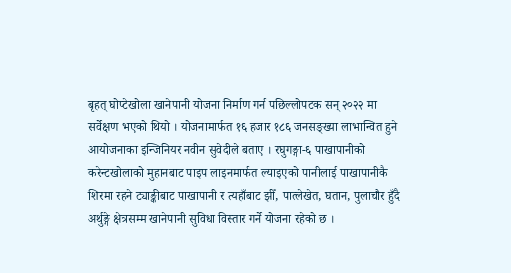बृहत् घोप्टेखोला खानेपानी योजना निर्माण गर्न पछिल्लोपटक सन् २०२२ मा सर्वेक्षण भएको थियो । योजनामार्फत १६ हजार १८६ जनसङ्ख्या लाभान्वित हुने आयोजनाका इन्जिनियर नवीन सुवेदीले बताए । रघुगङ्गा-६ पाखापानीको करेन्टखोलाको मुहानबाट पाइप लाइनमार्फत ल्याइएको पानीलाई पाखापानीकै शिरमा रहने ट्याङ्कीबाट पाखापानी र त्यहाँबाट झीँ, पात्लेखेत, घतान, पुलाचौर हुँदै अर्थुङ्गे क्षेत्रसम्म खानेपानी सुविधा विस्तार गर्ने योजना रहेको छ ।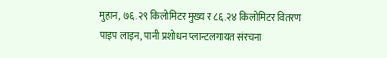मुहान, ७६.२९ किलोमिटर मुख्य र ८६.२४ किलोमिटर वितरण पाइप लाइन, पानी प्रशोधन प्लान्टलगायत संरचना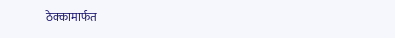ठेक्कामार्फत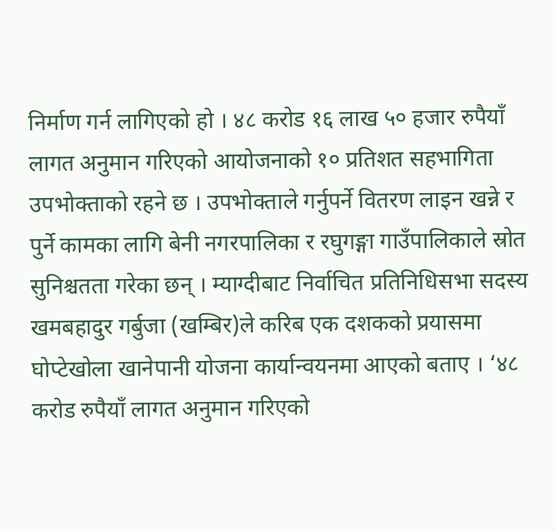निर्माण गर्न लागिएको हो । ४८ करोड १६ लाख ५० हजार रुपैयाँ लागत अनुमान गरिएको आयोजनाको १० प्रतिशत सहभागिता उपभोक्ताको रहने छ । उपभोक्ताले गर्नुपर्ने वितरण लाइन खन्ने र पुर्ने कामका लागि बेनी नगरपालिका र रघुगङ्गा गाउँपालिकाले स्रोत सुनिश्चतता गरेका छन् । म्याग्दीबाट निर्वाचित प्रतिनिधिसभा सदस्य खमबहादुर गर्बुजा (खम्बिर)ले करिब एक दशकको प्रयासमा घोप्टेखोला खानेपानी योजना कार्यान्वयनमा आएको बताए । ‘४८ करोड रुपैयाँ लागत अनुमान गरिएको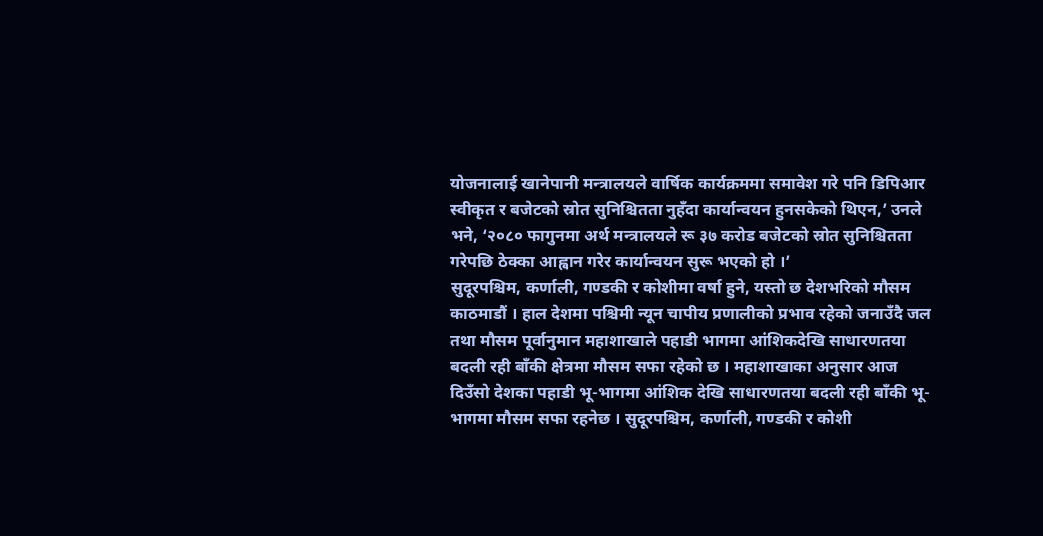योजनालाई खानेपानी मन्त्रालयले वार्षिक कार्यक्रममा समावेश गरे पनि डिपिआर स्वीकृत र बजेटको स्रोत सुनिश्चितता नुहँदा कार्यान्वयन हुनसकेको थिएन,’ उनले भने, ‘२०८० फागुनमा अर्थ मन्त्रालयले रू ३७ करोड बजेटको स्रोत सुनिश्चितता गरेपछि ठेक्का आह्वान गरेर कार्यान्वयन सुरू भएको हो ।’
सुदूरपश्चिम, कर्णाली, गण्डकी र कोशीमा वर्षा हुने, यस्तो छ देशभरिको मौसम
काठमाडौं । हाल देशमा पश्चिमी न्यून चापीय प्रणालीको प्रभाव रहेको जनाउँदै जल तथा मौसम पूर्वानुमान महाशाखाले पहाडी भागमा आंशिकदेखि साधारणतया बदली रही बाँकी क्षेत्रमा मौसम सफा रहेको छ । महाशाखाका अनुसार आज दिउँसो देशका पहाडी भू-भागमा आंशिक देखि साधारणतया बदली रही बाँकी भू-भागमा मौसम सफा रहनेछ । सुदूरपश्चिम, कर्णाली, गण्डकी र कोशी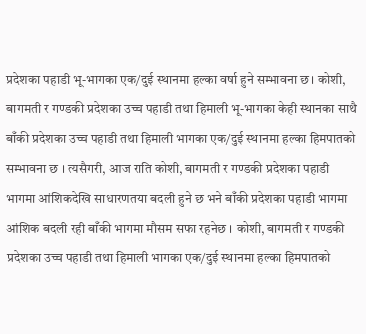प्रदेशका पहाडी भू-भागका एक/दुई स्थानमा हल्का वर्षा हुने सम्भावना छ। कोशी, बागमती र गण्डकी प्रदेशका उच्च पहाडी तथा हिमाली भू-भागका केही स्थानका साथै बाँकी प्रदेशका उच्च पहाडी तथा हिमाली भागका एक/दुई स्थानमा हल्का हिमपातको सम्भावना छ । त्यसैगरी, आज राति कोशी, बागमती र गण्डकी प्रदेशका पहाडी भागमा आंशिकदेखि साधारणतया बदली हुने छ भने बाँकी प्रदेशका पहाडी भागमा आंशिक बदली रही बाँकी भागमा मौसम सफा रहनेछ । कोशी, बागमती र गण्डकी प्रदेशका उच्च पहाडी तथा हिमाली भागका एक/दुई स्थानमा हल्का हिमपातको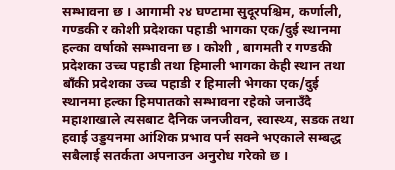सम्भावना छ । आगामी २४ घण्टामा सुदूरपश्चिम, कर्णाली, गण्डकी र कोशी प्रदेशका पहाडी भागका एक/दुई स्थानमा हल्का वर्षाको सम्भावना छ । कोशी , बागमती र गण्डकी प्रदेशका उच्च पहाडी तथा हिमाली भागका केही स्थान तथा बाँकी प्रदेशका उच्च पहाडी र हिमाली भेगका एक/दुई स्थानमा हल्का हिमपातको सम्भावना रहेको जनाउँदै महाशाखाले त्यसबाट दैनिक जनजीवन, स्वास्थ्य, सडक तथा हवाई उड्डयनमा आंशिक प्रभाव पर्न सक्ने भएकाले सम्बद्ध सबैलाई सतर्कता अपनाउन अनुरोध गरेको छ ।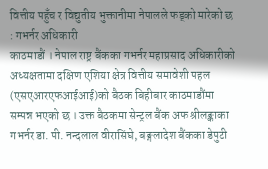वित्तीय पहुँच र विद्युतीय भुक्तानीमा नेपालले फड्को मारेको छ : गभर्नर अधिकारी
काठमाडौं । नेपाल राष्ट्र बैंकका गभर्नर महाप्रसाद अधिकारीको अध्यक्षतामा दक्षिण एशिया क्षेत्र वित्तीय समावेशी पहल (एसएआरएफआईआई)को बैठक बिहीबार काठमाडौंमा सम्पन्न भएको छ । उक्त बैठकमा सेन्ट्रल बैंक अफ श्रीलङ्काका गभर्नर डा. पी. नन्दलाल वीरासिंघे, बङ्गलादेश बैंकका डेपुटी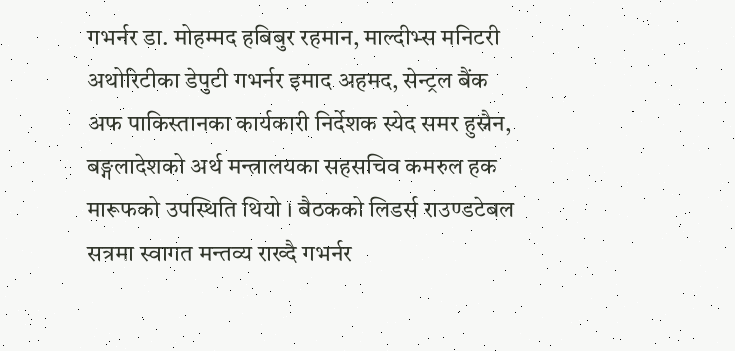गभर्नर डा. मोहम्मद हबिबुर रहमान, माल्दीभ्स मनिटरी अथोरिटीका डेपुटी गभर्नर इमाद अहमद, सेन्ट्रल बैंक अफ पाकिस्तानका कार्यकारी निर्देशक स्येद समर हुस्नैन, बङ्गलादेशको अर्थ मन्त्रालयका सहसचिव कमरुल हक मारूफको उपस्थिति थियो । बैठकको लिडर्स राउण्डटेबल सत्रमा स्वागत मन्तव्य राख्दै गभर्नर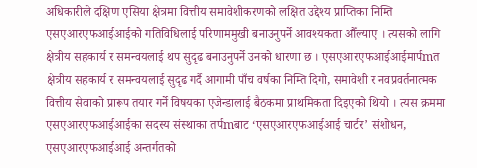अधिकारीले दक्षिण एसिया क्षेत्रमा वित्तीय समावेशीकरणको लक्षित उद्देश्य प्राप्तिका निम्ति एसएआरएफआईआईको गतिविधिलाई परिणाममुखी बनाउनुपर्ने आवश्यकता औँल्याए । त्यसको लागि क्षेत्रीय सहकार्य र समन्वयलाई थप सुदृढ बनाउनुपर्ने उनको धारणा छ । एसएआरएफआईआईमार्पmत क्षेत्रीय सहकार्य र समन्वयलाई सुदृढ गर्दै आगामी पाँच वर्षका निम्ति दिगो, समावेशी र नवप्रवर्तनात्मक वित्तीय सेवाको प्रारूप तयार गर्ने विषयका एजेन्डालाई बैठकमा प्राथमिकता दिइएको थियो । त्यस क्रममा एसएआरएफआईआईका सदस्य संस्थाका तर्पmबाट ‘एसएआरएफआईआई चार्टर’ संशोधन, एसएआरएफआईआई अन्तर्गतको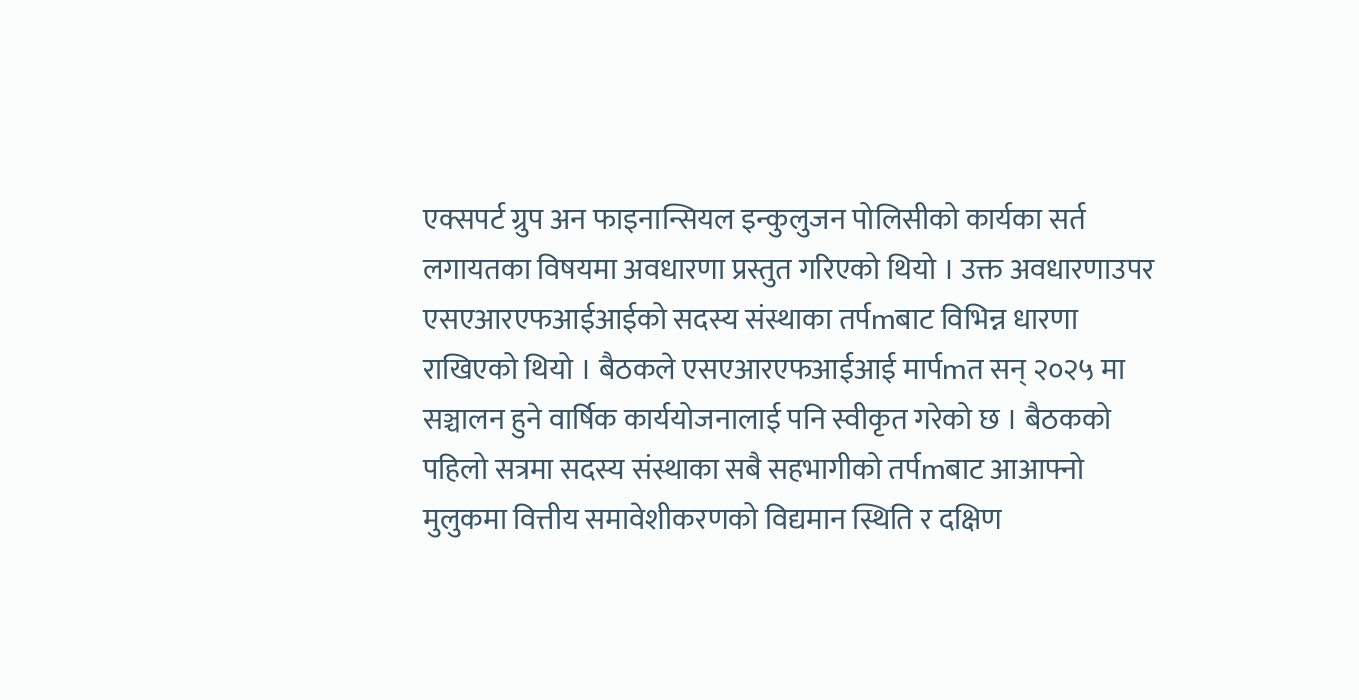एक्सपर्ट ग्रुप अन फाइनान्सियल इन्कुलुजन पोलिसीको कार्यका सर्त लगायतका विषयमा अवधारणा प्रस्तुत गरिएको थियो । उक्त अवधारणाउपर एसएआरएफआईआईको सदस्य संस्थाका तर्पmबाट विभिन्न धारणा राखिएको थियो । बैठकले एसएआरएफआईआई मार्पmत सन् २०२५ मा सञ्चालन हुने वार्षिक कार्ययोजनालाई पनि स्वीकृत गरेको छ । बैठकको पहिलो सत्रमा सदस्य संस्थाका सबै सहभागीको तर्पmबाट आआफ्नो मुलुकमा वित्तीय समावेशीकरणको विद्यमान स्थिति र दक्षिण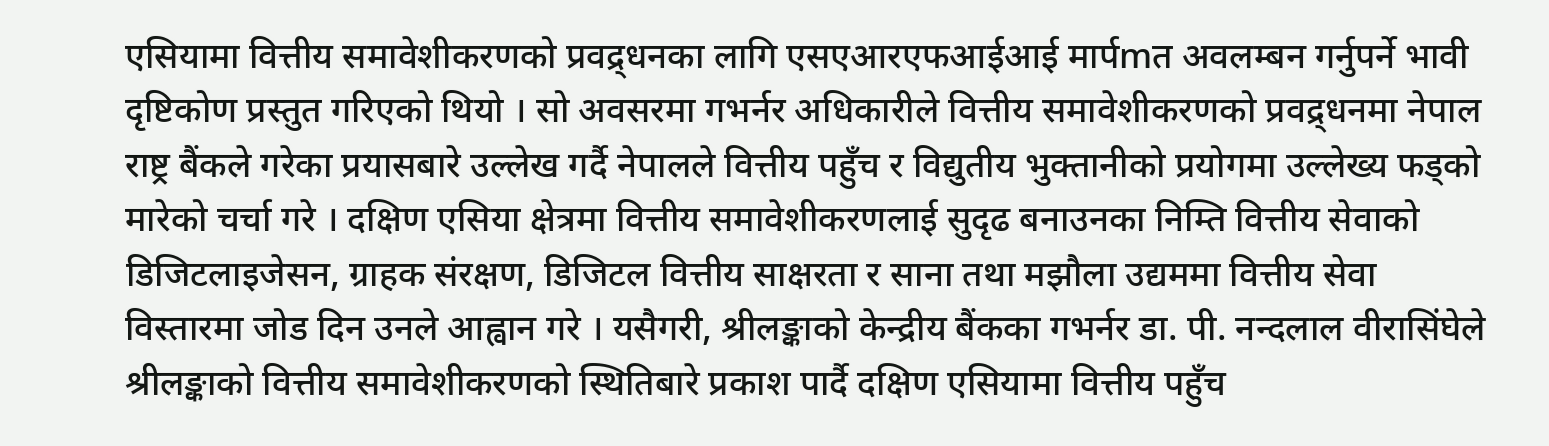एसियामा वित्तीय समावेशीकरणको प्रवद्र्धनका लागि एसएआरएफआईआई मार्पmत अवलम्बन गर्नुपर्ने भावी दृष्टिकोण प्रस्तुत गरिएको थियो । सो अवसरमा गभर्नर अधिकारीले वित्तीय समावेशीकरणको प्रवद्र्धनमा नेपाल राष्ट्र बैंकले गरेका प्रयासबारे उल्लेख गर्दै नेपालले वित्तीय पहुँच र विद्युतीय भुक्तानीको प्रयोगमा उल्लेख्य फड्को मारेको चर्चा गरे । दक्षिण एसिया क्षेत्रमा वित्तीय समावेशीकरणलाई सुदृढ बनाउनका निम्ति वित्तीय सेवाको डिजिटलाइजेसन, ग्राहक संरक्षण, डिजिटल वित्तीय साक्षरता र साना तथा मझौला उद्यममा वित्तीय सेवा विस्तारमा जोड दिन उनले आह्वान गरे । यसैगरी, श्रीलङ्काको केन्द्रीय बैंकका गभर्नर डा. पी. नन्दलाल वीरासिंघेले श्रीलङ्काको वित्तीय समावेशीकरणको स्थितिबारे प्रकाश पार्दै दक्षिण एसियामा वित्तीय पहुँच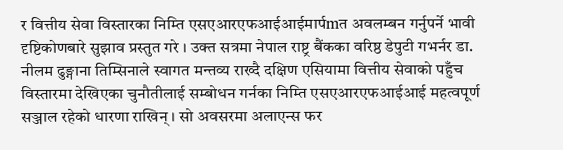र वित्तीय सेवा विस्तारका निम्ति एसएआरएफआईआईमार्पmत अवलम्बन गर्नुपर्ने भावी दृष्टिकोणबारे सुझाव प्रस्तुत गरे । उक्त सत्रमा नेपाल राष्ट्र बैंकका वरिष्ठ डेपुटी गभर्नर डा. नीलम ढुङ्गाना तिम्सिनाले स्वागत मन्तव्य राख्दै दक्षिण एसियामा वित्तीय सेवाको पहुँच विस्तारमा देखिएका चुनौतीलाई सम्बोधन गर्नका निम्ति एसएआरएफआईआई महत्वपूर्ण सञ्जाल रहेको धारणा राखिन् । सो अवसरमा अलाएन्स फर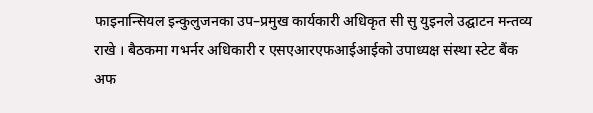फाइनान्सियल इन्कुलुजनका उप–प्रमुख कार्यकारी अधिकृत सी सु युइनले उद्घाटन मन्तव्य राखे । बैठकमा गभर्नर अधिकारी र एसएआरएफआईआईको उपाध्यक्ष संस्था स्टेट बैंक अफ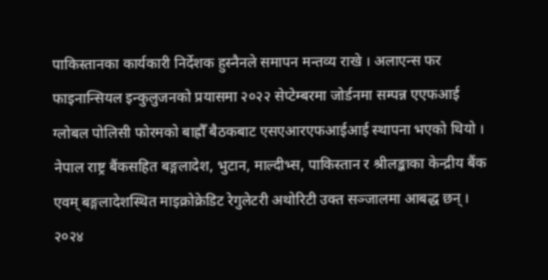पाकिस्तानका कार्यकारी निर्देशक हुस्नैनले समापन मन्तव्य राखे । अलाएन्स फर फाइनान्सियल इन्कुलुजनको प्रयासमा २०२२ सेप्टेम्बरमा जोर्डनमा सम्पन्न एएफआई ग्लोबल पोलिसी फोरमको बाह्रौँ बैठकबाट एसएआरएफआईआई स्थापना भएको थियो । नेपाल राष्ट्र बैंकसहित बङ्गलादेश, भुटान, माल्दीभ्स, पाकिस्तान र श्रीलङ्काका केन्द्रीय बैंक एवम् बङ्गलादेशस्थित माइक्रोक्रेडिट रेगुलेटरी अथोरिटी उक्त सञ्जालमा आबद्ध छन् । २०२४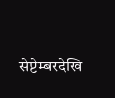सेप्टेम्बरदेखि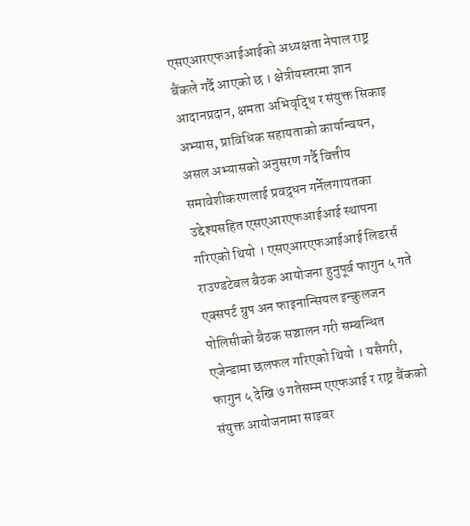एसएआरएफआईआईको अध्यक्षता नेपाल राष्ट्र बैंकले गर्दै आएको छ । क्षेत्रीयस्तरमा ज्ञान आदानप्रदान, क्षमता अभिवृद्धि र संयुक्त सिकाइ अभ्यास, प्राविधिक सहायताको कार्यान्वयन, असल अभ्यासको अनुसरण गर्दै वित्तीय समावेशीकरणलाई प्रवद्र्धन गर्नेलगायतका उद्देश्यसहित एसएआरएफआईआई स्थापना गरिएको थियो । एसएआरएफआईआई लिडरर्स राउण्डटेबल बैठक आयोजना हुनुपूर्व फागुन ५ गते एक्सपर्ट ग्रुप अन फाइनान्सियल इन्कुलजन पोलिसीको बैठक सञ्चालन गरी सम्बन्धित एजेन्डामा छलफल गरिएको थियो । यसैगरी, फागुन ५ देखि ७ गतेसम्म एएफआई र राष्ट्र बैंकको संयुक्त आयोजनामा साइबर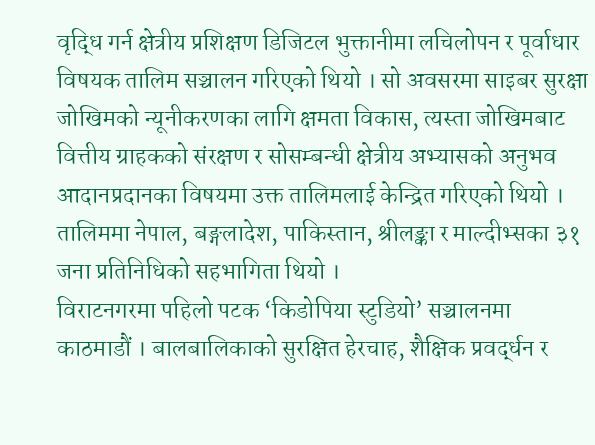वृद्धि गर्न क्षेत्रीय प्रशिक्षण डिजिटल भुक्तानीमा लचिलोपन र पूर्वाधार विषयक तालिम सञ्चालन गरिएको थियो । सो अवसरमा साइबर सुरक्षा जोखिमको न्यूनीकरणका लागि क्षमता विकास, त्यस्ता जोखिमबाट वित्तीय ग्राहकको संरक्षण र सोसम्बन्धी क्षेत्रीय अभ्यासको अनुभव आदानप्रदानका विषयमा उक्त तालिमलाई केन्द्रित गरिएको थियो । तालिममा नेपाल, बङ्गलादेश, पाकिस्तान, श्रीलङ्का र माल्दीभ्सका ३१ जना प्रतिनिधिको सहभागिता थियो ।
विराटनगरमा पहिलो पटक ‘किडोपिया स्टुडियो’ सञ्चालनमा
काठमाडौं । बालबालिकाको सुरक्षित हेरचाह, शैक्षिक प्रवर्द्धन र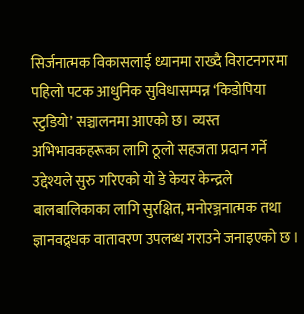सिर्जनात्मक विकासलाई ध्यानमा राख्दै विराटनगरमा पहिलो पटक आधुनिक सुविधासम्पन्न ‘किडोपिया स्टुडियो’ सञ्चालनमा आएको छ। व्यस्त अभिभावकहरूका लागि ठूलो सहजता प्रदान गर्ने उद्देश्यले सुरु गरिएको यो डे केयर केन्द्रले बालबालिकाका लागि सुरक्षित, मनोरञ्जनात्मक तथा ज्ञानवद्र्धक वातावरण उपलब्ध गराउने जनाइएको छ ।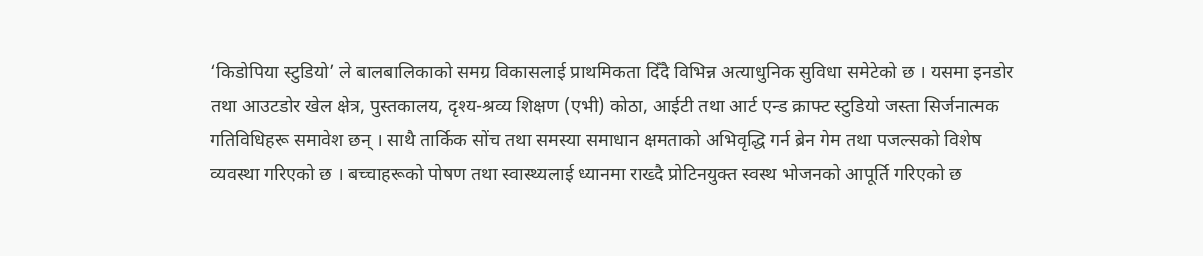‘किडोपिया स्टुडियो’ ले बालबालिकाको समग्र विकासलाई प्राथमिकता दिँदै विभिन्न अत्याधुनिक सुविधा समेटेको छ । यसमा इनडोर तथा आउटडोर खेल क्षेत्र, पुस्तकालय, दृश्य-श्रव्य शिक्षण (एभी) कोठा, आईटी तथा आर्ट एन्ड क्राफ्ट स्टुडियो जस्ता सिर्जनात्मक गतिविधिहरू समावेश छन् । साथै तार्किक सोंच तथा समस्या समाधान क्षमताको अभिवृद्धि गर्न ब्रेन गेम तथा पजल्सको विशेष व्यवस्था गरिएको छ । बच्चाहरूको पोषण तथा स्वास्थ्यलाई ध्यानमा राख्दै प्रोटिनयुक्त स्वस्थ भोजनको आपूर्ति गरिएको छ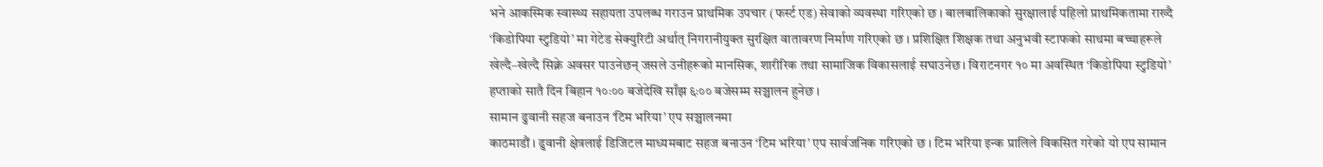भने आकस्मिक स्वास्थ्य सहायता उपलब्ध गराउन प्राथमिक उपचार (फर्स्ट एड) सेवाको व्यवस्था गरिएको छ । बालबालिकाको सुरक्षालाई पहिलो प्राथमिकतामा राख्दै ‘किडोपिया स्टुडियो’ मा गेटेड सेक्युरिटी अर्थात् निगरानीयुक्त सुरक्षित वातावरण निर्माण गरिएको छ । प्रशिक्षित शिक्षक तथा अनुभवी स्टाफको साथमा बच्चाहरूले खेल्दै–खेल्दै सिक्ने अवसर पाउनेछन् जसले उनीहरूको मानसिक, शारीरिक तथा सामाजिक विकासलाई सघाउनेछ। विराटनगर १० मा अवस्थित ‘किडोपिया स्टुडियो’ हप्ताको सातै दिन बिहान १०ः०० बजेदेखि साँझ ६ः०० बजेसम्म सञ्चालन हुनेछ ।
सामान ढुवानी सहज बनाउन ‘टिम भरिया’ एप सञ्चालनमा
काठमाडौं । ढुवानी क्षेत्रलाई डिजिटल माध्यमबाट सहज बनाउन ‘टिम भरिया’ एप सार्वजनिक गरिएको छ । टिम भरिया इन्क प्रालिले विकसित गरेको यो एप सामान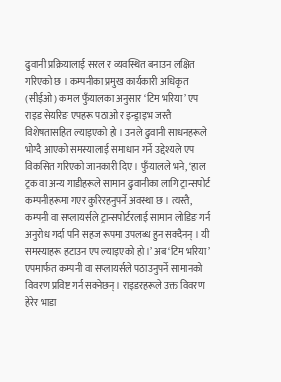ढुवानी प्रक्रियालाई सरल र व्यवस्थित बनाउन लक्षित गरिएको छ । कम्पनीका प्रमुख कार्यकारी अधिकृत (सीईओ) कमल फुँयालका अनुसार ‘टिम भरिया’ एप राइड सेयरिङ एपहरू पठाओ र इन्ड्राइभ जस्तै विशेषतासहित ल्याइएको हो । उनले ढुवानी साधनहरूले भोग्दै आएको समस्यालाई समाधान गर्ने उद्देश्यले एप विकसित गरिएको जानकारी दिए । फुँयालले भने, ‘हाल ट्रक वा अन्य गाडीहरूले सामान ढुवानीका लागि ट्रान्सपोर्ट कम्पनीहरूमा गएर कुरिरहनुपर्ने अवस्था छ । त्यस्तै, कम्पनी वा सप्लायर्सले ट्रान्सपोर्टरलाई सामान लोडिङ गर्न अनुरोध गर्दा पनि सहज रूपमा उपलब्ध हुन सक्दैनन् । यी समस्याहरू हटाउन एप ल्याइएको हो ।’ अब ‘टिम भरिया’ एपमार्फत कम्पनी वा सप्लायर्सले पठाउनुपर्ने सामानको विवरण प्रविष्ट गर्न सक्नेछन्। राइडरहरूले उक्त विवरण हेरेर भाडा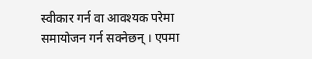स्वीकार गर्न वा आवश्यक परेमा समायोजन गर्न सक्नेछन् । एपमा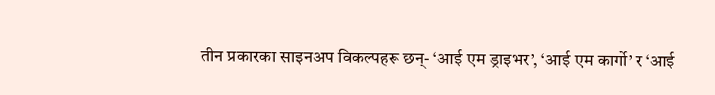तीन प्रकारका साइनअप विकल्पहरू छन्- ‘आई एम ड्राइभर’, ‘आई एम कार्गो’ र ‘आई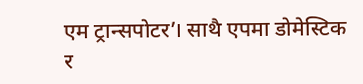एम ट्रान्सपोटर’। साथै एपमा डोमेस्टिक र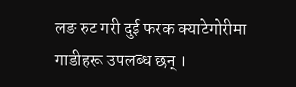लङ रुट गरी दुई फरक क्याटेगोरीमा गाडीहरू उपलब्ध छन् ।